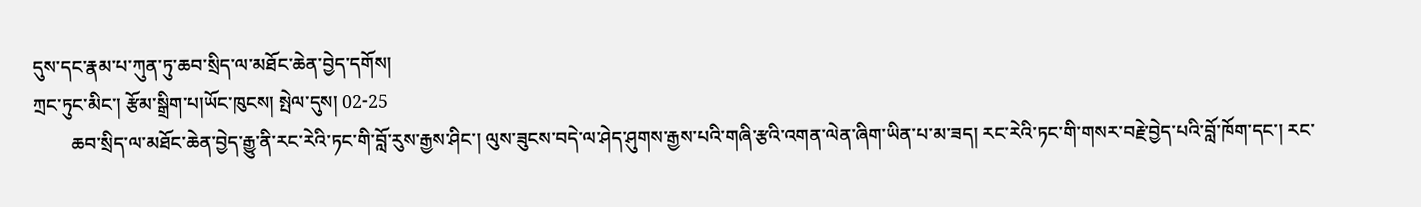དུས་དང་རྣམ་པ་ཀུན་ཏུ་ཆབ་སྲིད་ལ་མཐོང་ཆེན་བྱེད་དགོས།
ཀྲང་ཏུང་མིང་། རྩོམ་སྒྲིག་པ།ཡོང་ཁུངས། སྤེལ་དུས། 02-25
        ཆབ་སྲིད་ལ་མཐོང་ཆེན་བྱེད་རྒྱུ་ནི་རང་རེའི་ཏང་གི་བློ་རུས་རྒྱས་ཤིང་། ལུས་ཟུངས་བདེ་ལ་ཤེད་ཤུགས་རྒྱས་པའི་གཞི་རྩའི་འགན་ལེན་ཞིག་ཡིན་པ་མ་ཟད། རང་རེའི་ཏང་གི་གསར་བརྗེ་བྱེད་པའི་བློ་ཁོག་དང་། རང་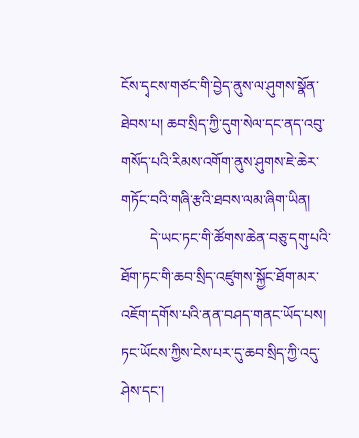ངོས་དྭངས་གཙང་གི་བྱེད་ནུས་ལ་ཤུགས་སྣོན་ཐེབས་པ། ཆབ་སྲིད་ཀྱི་དུག་སེལ་དང་ནད་འབུ་གསོད་པའི་རིམས་འགོག་ནུས་ཤུགས་ཇེ་ཆེར་གཏོང་བའི་གཞི་རྩའི་ཐབས་ལམ་ཞིག་ཡིན།
        དེ་ཡང་ཏང་གི་ཚོགས་ཆེན་བཅུ་དགུ་པའི་ཐོག་ཏང་གི་ཆབ་སྲིད་འཛུགས་སྐྱོང་ཐོག་མར་འཇོག་དགོས་པའི་ནན་བཤད་གནང་ཡོད་པས། ཏང་ཡོངས་ཀྱིས་ངེས་པར་དུ་ཆབ་སྲིད་ཀྱི་འདུ་ཤེས་དང་།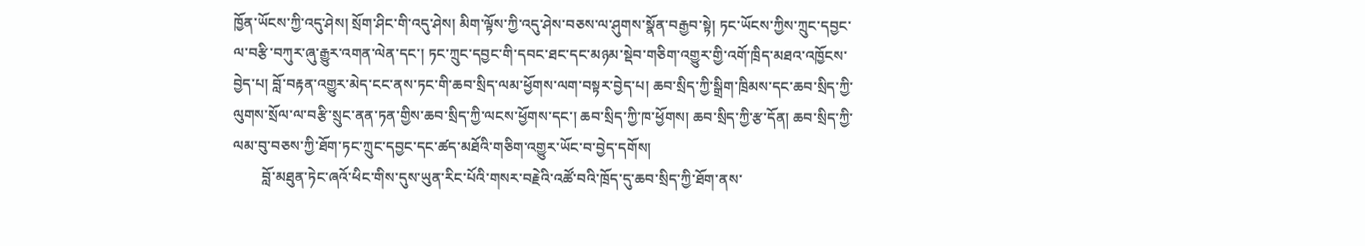ཁྱོན་ཡོངས་ཀྱི་འདུ་ཤེས། སྲོག་ཤིང་གི་འདུ་ཤེས། མིག་ལྟོས་ཀྱི་འདུ་ཤེས་བཅས་ལ་ཤུགས་སྣོན་བརྒྱབ་སྟེ། ཏང་ཡོངས་ཀྱིས་ཀྲུང་དབྱང་ལ་བརྩི་བཀུར་ཞུ་རྒྱུར་འགན་ལེན་དང་། ཏང་ཀྲུང་དབྱང་གི་དབང་ཐང་དང་མཉམ་སྡེབ་གཅིག་འགྱུར་གྱི་འགོ་ཁྲིད་མཐའ་འཁྱོངས་བྱེད་པ། བློ་བརྟན་འགྱུར་མེད་ངང་ནས་ཏང་གི་ཆབ་སྲིད་ལམ་ཕྱོགས་ལག་བསྟར་བྱེད་པ། ཆབ་སྲིད་ཀྱི་སྒྲིག་ཁྲིམས་དང་ཆབ་སྲིད་ཀྱི་ལུགས་སྲོལ་ལ་བརྩི་སྲུང་ནན་ཏན་གྱིས་ཆབ་སྲིད་ཀྱི་ལངས་ཕྱོགས་དང་། ཆབ་སྲིད་ཀྱི་ཁ་ཕྱོགས། ཆབ་སྲིད་ཀྱི་རྩ་དོན། ཆབ་སྲིད་ཀྱི་ལམ་བུ་བཅས་ཀྱི་ཐོག་ཏང་ཀྲུང་དབྱང་དང་ཚད་མཐོའི་གཅིག་འགྱུར་ཡོང་བ་བྱེད་དགོས།
        བློ་མཐུན་ཏེང་ཞའོ་ཕིང་གིས་དུས་ཡུན་རིང་པོའི་གསར་བརྗེའི་འཚོ་བའི་ཁྲོད་དུ་ཆབ་སྲིད་ཀྱི་ཐོག་ནས་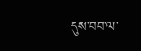དུས་བབ་ལ་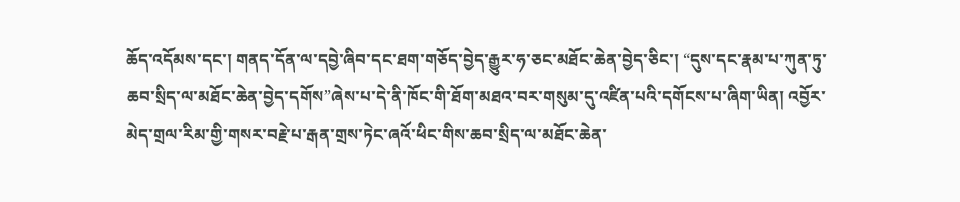ཆོད་འདོམས་དང་། གནད་དོན་ལ་དབྱེ་ཞིབ་དང་ཐག་གཅོད་བྱེད་རྒྱུར་ཧ་ཅང་མཐོང་ཆེན་བྱེད་ཅིང་། “དུས་དང་རྣམ་པ་ཀུན་ཏུ་ཆབ་སྲིད་ལ་མཐོང་ཆེན་བྱེད་དགོས”ཞེས་པ་དེ་ནི་ཁོང་གི་ཐོག་མཐའ་བར་གསུམ་དུ་འཛིན་པའི་དགོངས་པ་ཞིག་ཡིན། འབྱོར་མེད་གྲལ་རིམ་གྱི་གསར་བརྗེ་པ་རྒན་གྲས་ཏེང་ཞའོ་ཕིང་གིས་ཆབ་སྲིད་ལ་མཐོང་ཆེན་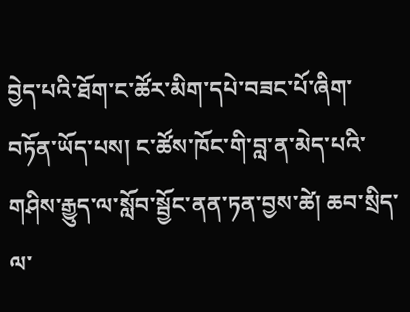བྱེད་པའི་ཐོག་ང་ཚོར་མིག་དཔེ་བཟང་པོ་ཞིག་བཏོན་ཡོད་པས། ང་ཚོས་ཁོང་གི་བླ་ན་མེད་པའི་གཤིས་རྒྱུད་ལ་སློབ་སྦྱོང་ནན་ཏན་བྱས་ཚེ། ཆབ་སྲིད་ལ་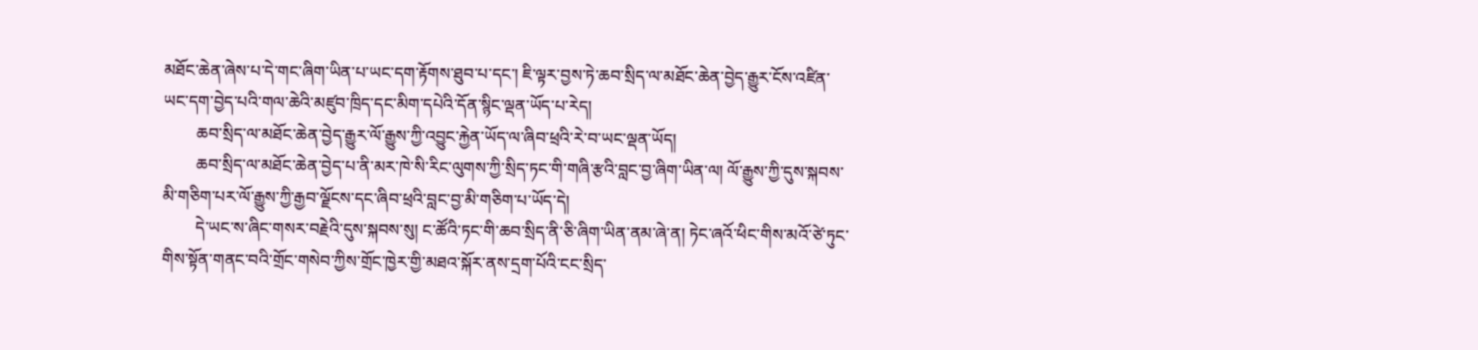མཐོང་ཆེན་ཞེས་པ་དེ་གང་ཞིག་ཡིན་པ་ཡང་དག་རྟོགས་ཐུབ་པ་དང་། ཇི་ལྟར་བྱས་ཏེ་ཆབ་སྲིད་ལ་མཐོང་ཆེན་བྱེད་རྒྱུར་ངོས་འཛིན་ཡང་དག་བྱེད་པའི་གལ་ཆེའི་མཛུབ་ཁྲིད་དང་མིག་དཔེའི་དོན་སྙིང་ལྡན་ཡོད་པ་རེད།
        ཆབ་སྲིད་ལ་མཐོང་ཆེན་བྱེད་རྒྱུར་ལོ་རྒྱུས་ཀྱི་འབྱུང་རྐྱེན་ཡོད་ལ་ཞིབ་ཕྲའི་རེ་བ་ཡང་ལྡན་ཡོད།
        ཆབ་སྲིད་ལ་མཐོང་ཆེན་བྱེད་པ་ནི་མར་ཁེ་སི་རིང་ལུགས་ཀྱི་སྲིད་ཏང་གི་གཞི་རྩའི་བླང་བྱ་ཞིག་ཡིན་ལ། ལོ་རྒྱུས་ཀྱི་དུས་སྐབས་མི་གཅིག་པར་ལོ་རྒྱུས་ཀྱི་རྒྱབ་ལྗོངས་དང་ཞིབ་ཕྲའི་བླང་བྱ་མི་གཅིག་པ་ཡོད་དེ།
        དེ་ཡང་ས་ཞིང་གསར་བརྗེའི་དུས་སྐབས་སུ། ང་ཚོའི་ཏང་གི་ཆབ་སྲིད་ནི་ཅི་ཞིག་ཡིན་ནམ་ཞེ་ན། ཏེང་ཞའོ་ཕིང་གིས་མའོ་ཙེ་ཏུང་གིས་སྟོན་གནང་བའི་གྲོང་གསེབ་ཀྱིས་གྲོང་ཁྱེར་གྱི་མཐའ་སྐོར་ནས་དྲག་པོའི་ངང་སྲིད་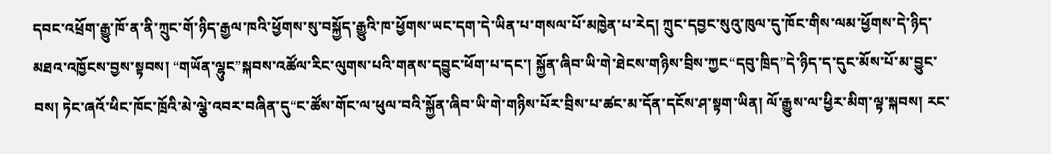དབང་འཕྲོག་རྒྱུ་ཁོ་ན་ནི་ཀྲུང་གོ་ཉིད་རྒྱལ་ཁའི་ཕྱོགས་སུ་བསྐྱོད་རྒྱུའི་ཁ་ཕྱོགས་ཡང་དག་དེ་ཡིན་པ་གསལ་པོ་མཁྱེན་པ་རེད། ཀྲུང་དབྱང་སུའུ་ཁུལ་དུ་ཁོང་གིས་ལམ་ཕྱོགས་དེ་ཉིད་མཐའ་འཁྱོངས་བྱས་སྟབས། “གཡོན་ལྷུང”སྐབས་འཚོལ་རིང་ལུགས་པའི་གནས་དབྱུང་ཕོག་པ་དང་། སྐྱོན་ཞིབ་ཡི་གེ་ཐེངས་གཉིས་བྲིས་ཀྱང“དབུ་ཁྲིད”དེ་ཉིད་ད་དུང་མོས་པོ་མ་བྱུང་བས། ཏེང་ཞའོ་ཕིང་ཁོང་ཁྲོའི་མེ་ལྕེ་འབར་བཞིན་དུ“ང་ཚོས་གོང་ལ་ཕུལ་བའི་སྐྱོན་ཞིབ་ཡི་གེ་གཉིས་པོར་བྲིས་པ་ཚང་མ་དོན་དངོས་ཤ་སྟག་ཡིན། ལོ་རྒྱུས་ལ་ཕྱིར་མིག་ལྟ་སྐབས། རང་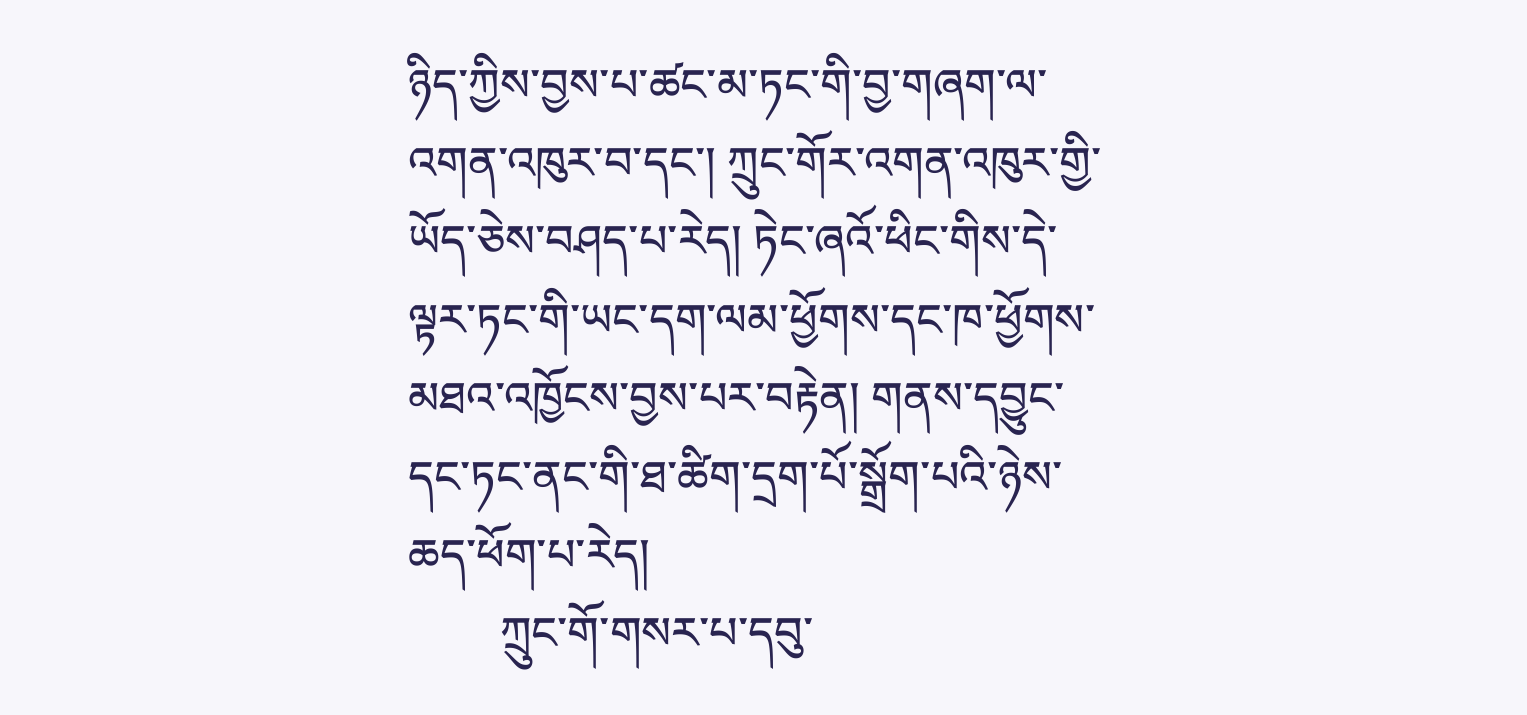ཉིད་ཀྱིས་བྱས་པ་ཚང་མ་ཏང་གི་བྱ་གཞག་ལ་འགན་འཁུར་བ་དང་། ཀྲུང་གོར་འགན་འཁུར་གྱི་ཡོད་ཅེས་བཤད་པ་རེད། ཏེང་ཞའོ་ཕིང་གིས་དེ་ལྟར་ཏང་གི་ཡང་དག་ལམ་ཕྱོགས་དང་ཁ་ཕྱོགས་མཐའ་འཁྱོངས་བྱས་པར་བརྟེན། གནས་དབྱུང་དང་ཏང་ནང་གི་ཐ་ཚིག་དྲག་པོ་སྒྲོག་པའི་ཉེས་ཆད་ཕོག་པ་རེད།
        ཀྲུང་གོ་གསར་པ་དབུ་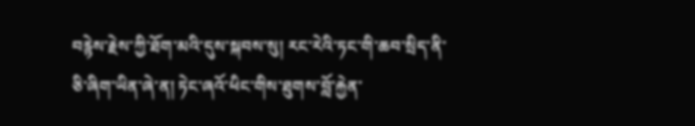བརྙེས་རྗེས་ཀྱི་ཐོག་མའི་དུས་སྐབས་སུ། རང་རེའི་ཏང་གི་ཆབ་སྲིད་ནི་ཅི་ཞིག་ཡིན་ཞེ་ན། ཏེང་ཞའོ་ཕིང་གིས་ཐུགས་བློ་རྐྱེན་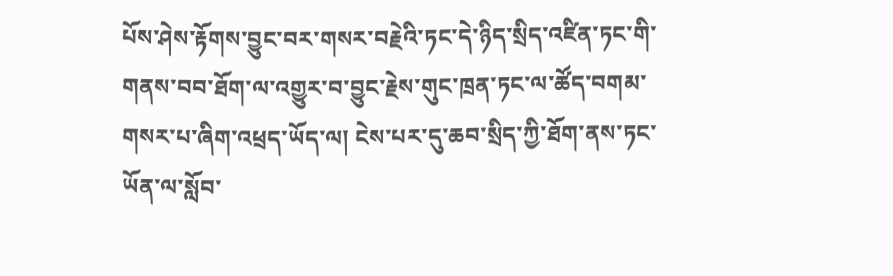པོས་ཤེས་རྟོགས་བྱུང་བར་གསར་བརྗེའི་ཏང་དེ་ཉིད་སྲིད་འཛིན་ཏང་གི་གནས་བབ་ཐོག་ལ་འགྱུར་བ་བྱུང་རྗེས་གུང་ཁྲན་ཏང་ལ་ཚོད་བགམ་གསར་པ་ཞིག་འཕྲད་ཡོད་ལ། ངེས་པར་དུ་ཆབ་སྲིད་ཀྱི་ཐོག་ནས་ཏང་ཡོན་ལ་སློབ་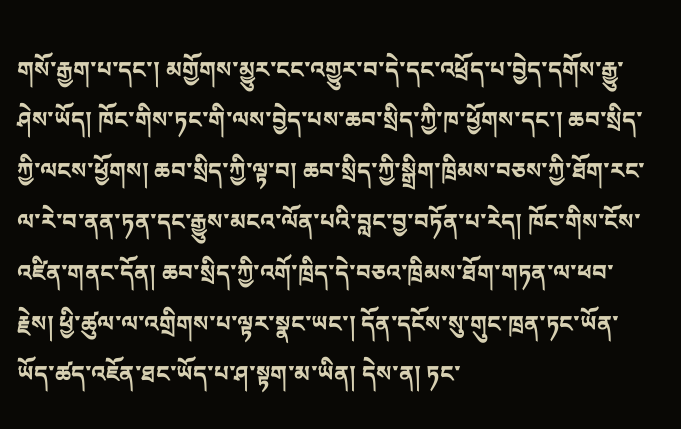གསོ་རྒྱག་པ་དང་། མགྱོགས་མྱུར་ངང་འགྱུར་བ་དེ་དང་འཕྲོད་པ་བྱེད་དགོས་རྒྱུ་ཤེས་ཡོད། ཁོང་གིས་ཏང་གི་ལས་བྱེད་པས་ཆབ་སྲིད་ཀྱི་ཁ་ཕྱོགས་དང་། ཆབ་སྲིད་ཀྱི་ལངས་ཕྱོགས། ཆབ་སྲིད་ཀྱི་ལྟ་བ། ཆབ་སྲིད་ཀྱི་སྒྲིག་ཁྲིམས་བཅས་ཀྱི་ཐོག་རང་ལ་རེ་བ་ནན་ཏན་དང་རྒྱུས་མངའ་ལོན་པའི་བླང་བྱ་བཏོན་པ་རེད། ཁོང་གིས་ངོས་འཛིན་གནང་དོན། ཆབ་སྲིད་ཀྱི་འགོ་ཁྲིད་དེ་བཅའ་ཁྲིམས་ཐོག་གཏན་ལ་ཕབ་རྗེས། ཕྱི་ཚུལ་ལ་འགྲིགས་པ་ལྟར་སྣང་ཡང་། དོན་དངོས་སུ་གུང་ཁྲན་ཏང་ཡོན་ཡོད་ཚད་འཇོན་ཐང་ཡོད་པ་ཤ་སྟག་མ་ཡིན། དེས་ན། ཏང་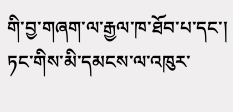གི་བྱ་གཞག་ལ་རྒྱལ་ཁ་ཐོབ་པ་དང་། ཏང་གིས་མི་དམངས་ལ་འཁུར་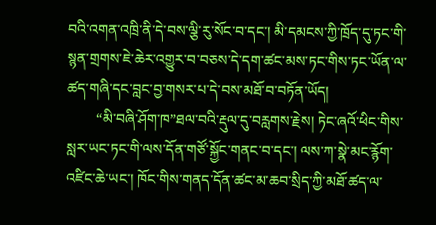བའི་འགན་འཁྲི་ནི་དེ་བས་ལྕི་རུ་སོང་བ་དང་། མི་དམངས་ཀྱི་ཁྲོད་དུ་ཏང་གི་སྙན་གྲགས་ཇེ་ཆེར་འགྱུར་བ་བཅས་དེ་དག་ཚང་མས་ཏང་གིས་ཏང་ཡོན་ལ་ཚད་གཞི་དང་བླང་བྱ་གསར་པ་དེ་བས་མཐོ་བ་བཏོན་ཡོད།
        “མི་བཞི་ཤོག་ཁ”ཐལ་བའི་རྡུལ་དུ་བརླགས་རྗེས། ཏེང་ཞའོ་ཕིང་གིས་སླར་ཡང་ཏང་གི་ལས་དོན་གཙོ་སྐྱོང་གནང་བ་དང་། ལས་ཀ་སྣེ་མང་རྙོག་འཛིང་ཆེ་ཡང་། ཁོང་གིས་གནད་དོན་ཚང་མ་ཆབ་སྲིད་ཀྱི་མཐོ་ཚད་ལ་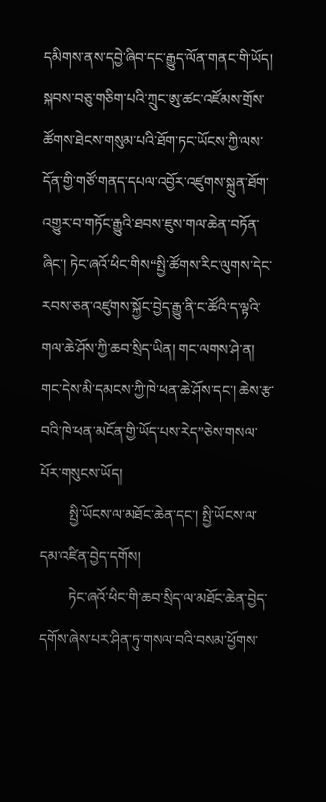དམིགས་ནས་དབྱེ་ཞིབ་དང་རྒྱུད་ལོན་གནང་གི་ཡོད། སྐབས་བཅུ་གཅིག་པའི་ཀྲུང་ཨུ་ཚང་འཛོམས་གྲོས་ཚོགས་ཐེངས་གསུམ་པའི་ཐོག་ཏང་ཡོངས་ཀྱི་ལས་དོན་གྱི་གཙོ་གནད་དཔལ་འབྱོར་འཛུགས་སྐྲུན་ཐོག་འགྱུར་བ་གཏོང་རྒྱུའི་ཐབས་ཇུས་གལ་ཆེན་བཏོན་ཞིང་། ཏེང་ཞའོ་ཕིང་གིས“སྤྱི་ཚོགས་རིང་ལུགས་དེང་རབས་ཅན་འཛུགས་སྐྱོང་བྱེད་རྒྱུ་ནི་ང་ཚོའི་ད་ལྟའི་གལ་ཆེ་ཤོས་ཀྱི་ཆབ་སྲིད་ཡིན། གང་ལགས་ཤེ་ན། གང་དེས་མི་དམངས་ཀྱི་ཁེ་ཕན་ཆེ་ཤོས་དང་། ཆེས་རྩ་བའི་ཁེ་ཕན་མངོན་གྱི་ཡོད་པས་རེད”ཅེས་གསལ་པོར་གསུངས་ཡོད།
        སྤྱི་ཡོངས་ལ་མཐོང་ཆེན་དང་། སྤྱི་ཡོངས་ལ་དམ་འཛིན་བྱེད་དགོས།
        ཏེང་ཞའོ་ཕིང་གི་ཆབ་སྲིད་ལ་མཐོང་ཆེན་བྱེད་དགོས་ཞེས་པར་ཤིན་ཏུ་གསལ་བའི་བསམ་ཕྱོགས་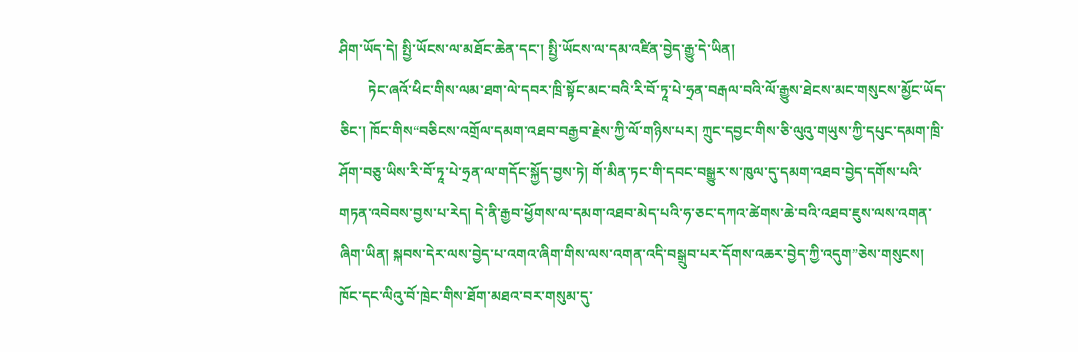ཤིག་ཡོད་དེ། སྤྱི་ཡོངས་ལ་མཐོང་ཆེན་དང་། སྤྱི་ཡོངས་ལ་དམ་འཛིན་བྱེད་རྒྱུ་དེ་ཡིན།
        ཏེང་ཞའོ་ཕིང་གིས་ལམ་ཐག་ལེ་དབར་ཁྲི་སྟོང་མང་བའི་རི་བོ་ཏཱ་པེ་ཧྲན་བརྒལ་བའི་ལོ་རྒྱུས་ཐེངས་མང་གསུངས་མྱོང་ཡོད་ཅིང་། ཁོང་གིས“བཅིངས་འགྲོལ་དམག་འཐབ་བརྒྱབ་རྗེས་ཀྱི་ལོ་གཉིས་པར། ཀྲུང་དབྱང་གིས་ཅི་ལུའུ་གཡུས་ཀྱི་དཔུང་དམག་ཁྲི་ཤོག་བཅུ་ཡིས་རི་བོ་ཏཱ་པེ་ཧྲན་ལ་གདོང་སྐྱོད་བྱས་ཏེ། གོ་མིན་ཏང་གི་དབང་བསྒྱུར་ས་ཁུལ་དུ་དམག་འཐབ་བྱེད་དགོས་པའི་གཏན་འབེབས་བྱས་པ་རེད། དེ་ནི་རྒྱབ་ཕྱོགས་ལ་དམག་འཐབ་མེད་པའི་ཧ་ཅང་དཀའ་ཚེགས་ཆེ་བའི་འཐབ་ཇུས་ལས་འགན་ཞིག་ཡིན། སྐབས་དེར་ལས་བྱེད་པ་འགའ་ཞིག་གིས་ལས་འགན་འདི་བསྒྲུབ་པར་དོགས་འཆར་བྱེད་ཀྱི་འདུག”ཅེས་གསུངས། ཁོང་དང་ལིའུ་བོ་ཁྲེང་གིས་ཐོག་མཐའ་བར་གསུམ་དུ་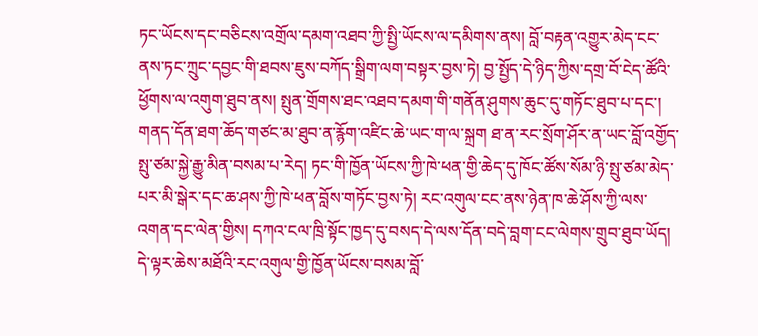ཏང་ཡོངས་དང་བཅིངས་འགྲོལ་དམག་འཐབ་ཀྱི་སྤྱི་ཡོངས་ལ་དམིགས་ནས། བློ་བརྟན་འགྱུར་མེད་ངང་ནས་ཏང་ཀྲུང་དབྱང་གི་ཐབས་ཇུས་བཀོད་སྒྲིག་ལག་བསྟར་བྱས་ཏེ། བྱ་སྤྱོད་དེ་ཉིད་ཀྱིས་དགྲ་བོ་ངེད་ཚོའི་ཕྱོགས་ལ་འགུག་ཐུབ་ནས། སྤུན་གྲོགས་ཐང་འཐབ་དམག་གི་གནོན་ཤུགས་ཆུང་དུ་གཏོང་ཐུབ་པ་དང་། གནད་དོན་ཐག་ཆོད་གཙང་མ་ཐུབ་ན་རྙོག་འཛིང་ཆེ་ཡང་ག་ལ་སྐྲག ཐ་ན་རང་སྲོག་ཤོར་ན་ཡང་བློ་འགྱོད་སྤུ་ཙམ་སྐྱེ་རྒྱུ་མིན་བསམ་པ་རེད། ཏང་གི་ཁྱོན་ཡོངས་ཀྱི་ཁེ་ཕན་གྱི་ཆེད་དུ་ཁོང་ཚོས་སོམ་ཉི་སྤུ་ཙམ་མེད་པར་མི་སྒེར་དང་ཆ་ཤས་ཀྱི་ཁེ་ཕན་བློས་གཏོང་བྱས་ཏེ། རང་འགུལ་ངང་ནས་ཉེན་ཁ་ཆེ་ཤོས་ཀྱི་ལས་འགན་དང་ལེན་གྱིས། དཀའ་ངལ་ཁྲི་སྟོང་ཁྱད་དུ་བསད་དེ་ལས་དོན་བདེ་བླག་ངང་ལེགས་གྲུབ་ཐུབ་ཡོད། དེ་ལྟར་ཆེས་མཐོའི་རང་འགུལ་གྱི་ཁྱོན་ཡོངས་བསམ་བློ་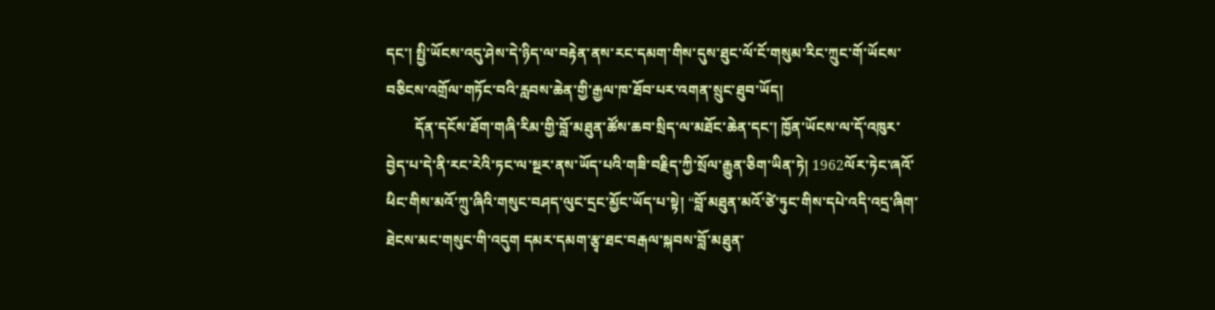དང་། སྤྱི་ཡོངས་འདུ་ཤེས་དེ་ཉིད་ལ་བརྟེན་ནས་རང་དམག་གིས་དུས་ཐུང་ལོ་ངོ་གསུམ་རིང་ཀྲུང་གོ་ཡོངས་བཅིངས་འགྲོལ་གཏོང་བའི་རླབས་ཆེན་གྱི་རྒྱལ་ཁ་ཐོབ་པར་འགན་སྲུང་ཐུབ་ཡོད།
        དོན་དངོས་ཐོག་གཞི་རིམ་གྱི་བློ་མཐུན་ཚོས་ཆབ་སྲིད་ལ་མཐོང་ཆེན་དང་། ཁྱོན་ཡོངས་ལ་དོ་འཁུར་བྱེད་པ་དེ་ནི་རང་རེའི་ཏང་ལ་སྔར་ནས་ཡོད་པའི་གཟི་བརྗིད་ཀྱི་སྲོལ་རྒྱུན་ཅིག་ཡིན་ཏེ། 1962ལོར་ཏེང་ཞའོ་ཕིང་གིས་མའོ་ཀྲུ་ཞིའི་གསུང་བཤད་ལུང་དྲང་མྱོང་ཡོད་པ་སྟེ། “བློ་མཐུན་མའོ་ཙེ་ཏུང་གིས་དཔེ་འདི་འདྲ་ཞིག་ཐེངས་མང་གསུང་གི་འདུག དམར་དམག་རྩྭ་ཐང་བརྒལ་སྐབས་བློ་མཐུན་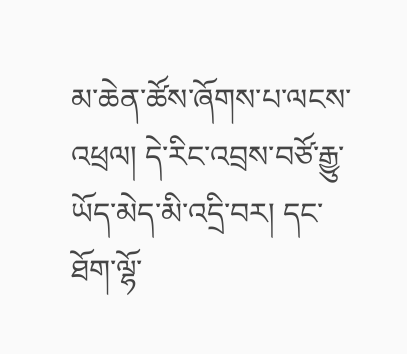མ་ཆེན་ཚོས་ཞོགས་པ་ལངས་འཕྲལ། དེ་རིང་འབྲས་བཙོ་རྒྱུ་ཡོད་མེད་མི་འདྲི་བར། དང་ཐོག་ལྷོ་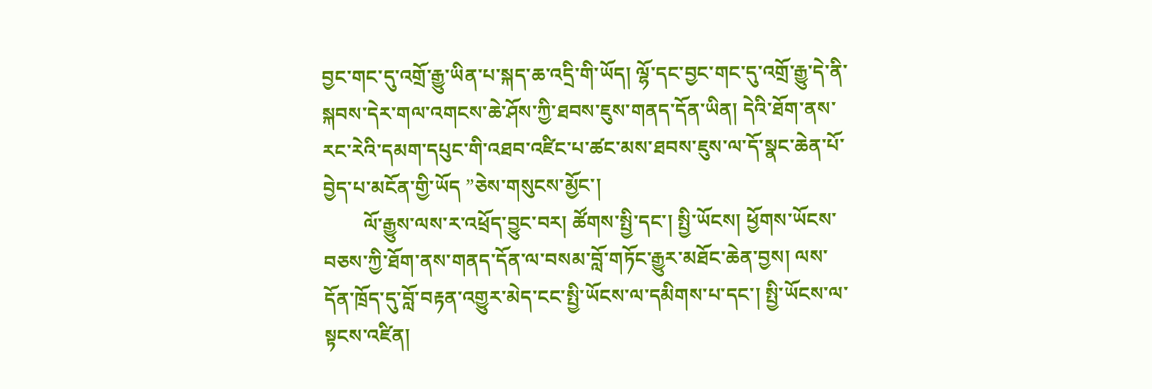བྱང་གང་དུ་འགྲོ་རྒྱུ་ཡིན་པ་སྐད་ཆ་འདྲི་གི་ཡོད། ལྷོ་དང་བྱང་གང་དུ་འགྲོ་རྒྱུ་དེ་ནི་སྐབས་དེར་གལ་འགངས་ཆེ་ཤོས་ཀྱི་ཐབས་ཇུས་གནད་དོན་ཡིན། དེའི་ཐོག་ནས་རང་རེའི་དམག་དཔུང་གི་འཐབ་འཛིང་པ་ཚང་མས་ཐབས་ཇུས་ལ་དོ་སྣང་ཆེན་པོ་བྱེད་པ་མངོན་གྱི་ཡོད ”ཅེས་གསུངས་མྱོང་།
        ལོ་རྒྱུས་ལས་ར་འཕྲོད་བྱུང་བར། ཚོགས་སྤྱི་དང་། སྤྱི་ཡོངས། ཕྱོགས་ཡོངས་བཅས་ཀྱི་ཐོག་ནས་གནད་དོན་ལ་བསམ་བློ་གཏོང་རྒྱུར་མཐོང་ཆེན་བྱས། ལས་དོན་ཁྲོད་དུ་བློ་བརྟན་འགྱུར་མེད་ངང་སྤྱི་ཡོངས་ལ་དམིགས་པ་དང་། སྤྱི་ཡོངས་ལ་སྟངས་འཛིན།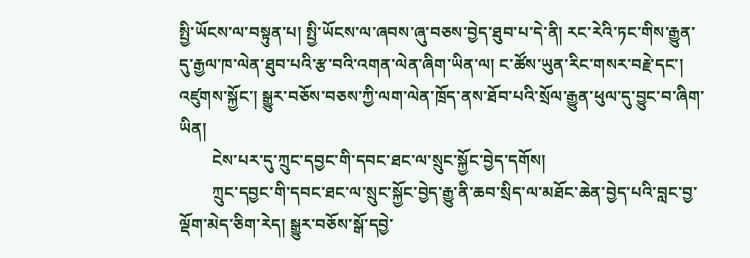སྤྱི་ཡོངས་ལ་བསྟུན་པ། སྤྱི་ཡོངས་ལ་ཞབས་ཞུ་བཅས་བྱེད་ཐུབ་པ་དེ་ནི། རང་རེའི་ཏང་གིས་རྒྱུན་དུ་རྒྱལ་ཁ་ལེན་ཐུབ་པའི་རྩ་བའི་འགན་ལེན་ཞིག་ཡིན་ལ། ང་ཚོས་ཡུན་རིང་གསར་བརྗེ་དང་། འཛུགས་སྐྱོང་། སྒྱུར་བཅོས་བཅས་ཀྱི་ལག་ལེན་ཁྲོད་ནས་ཐོབ་པའི་སྲོལ་རྒྱུན་ཕུལ་དུ་བྱུང་བ་ཞིག་ཡིན།
        ངེས་པར་དུ་ཀྲུང་དབྱང་གི་དབང་ཐང་ལ་སྲུང་སྐྱོང་བྱེད་དགོས།
        ཀྲུང་དབྱང་གི་དབང་ཐང་ལ་སྲུང་སྐྱོང་བྱེད་རྒྱུ་ནི་ཆབ་སྲིད་ལ་མཐོང་ཆེན་བྱེད་པའི་བླང་བྱ་ལྡོག་མེད་ཅིག་རེད། སྒྱུར་བཅོས་སྒོ་དབྱེ་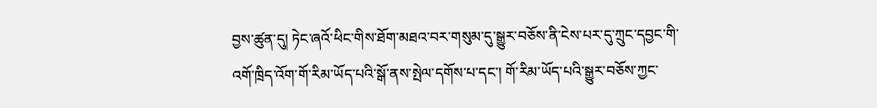བྱས་ཚུན་དུ། ཏེང་ཞའོ་ཕིང་གིས་ཐོག་མཐའ་བར་གསུམ་དུ་སྒྱུར་བཅོས་ནི་ངེས་པར་དུ་ཀྲུང་དབྱང་གི་འགོ་ཁྲིད་འོག་གོ་རིམ་ཡོད་པའི་སྒོ་ནས་སྤེལ་དགོས་པ་དང་། གོ་རིམ་ཡོད་པའི་སྒྱུར་བཅོས་ཀྱང་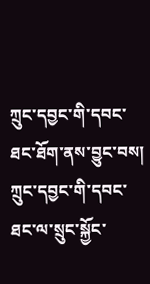ཀྲུང་དབྱང་གི་དབང་ཐང་ཐོག་ནས་བྱུང་བས། ཀྲུང་དབྱང་གི་དབང་ཐང་ལ་སྲུང་སྐྱོང་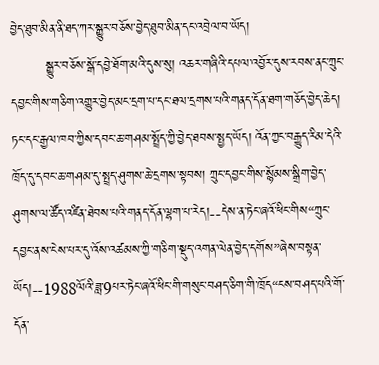བྱེད་ཐུབ་མིན་ནི་ཐད་ཀར་སྒྱུར་བཅོས་བྱེད་ཐུབ་མིན་དང་འབྲེལ་བ་ཡོད།
        སྒྱུར་བཅོས་སྒོ་དབྱེ་ཐོག་མའི་དུས་སུ། འཆར་གཞིའི་དཔལ་འབྱོར་དུས་རབས་ནང་ཀྲུང་དབྱང་གིས་གཅིག་འགྱུར་བྱེད་མང་དྲག་པ་དང་ཐལ་དྲགས་པའི་གནད་དོན་ཐག་གཅོད་བྱེད་ཆེད། ཏང་དང་རྒྱལ་ཁབ་ཀྱིས་དབང་ཆ་གཤམ་སྤྲོད་ཀྱི་བྱེད་ཐབས་སྤྱད་ཡོད། འོན་ཀྱང་བརྒྱུད་རིམ་དེའི་ཁྲོད་དུ་དབང་ཆ་གཤམ་དུ་སྤྲད་ཤུགས་ཆེ་དྲགས་སྟབས། ཀྲུང་དབྱང་གིས་སྙོམས་སྒྲིག་བྱེད་ཤུགས་ལ་ཚོད་འཛིན་ཐེབས་པའི་གནད་དོན་ལྷག་པ་རེད།--དེས་ན་ཏེང་ཞའོ་ཕིང་གིས“ཀྲུང་དབྱང་ནས་ངེས་པར་དུ་འོས་འཚམས་ཀྱི་གཅིག་སྡུད་འགན་ལེན་བྱེད་དགོས”ཞེས་བསྟན་ཡོད།--1988ལོའི་ཟླ་9པར་ཏེང་ཞའོ་ཕིང་གི་གསུང་བཤད་ཅིག་གི་ཁྲོད“ངས་བཤད་པའི་གོ་དོན་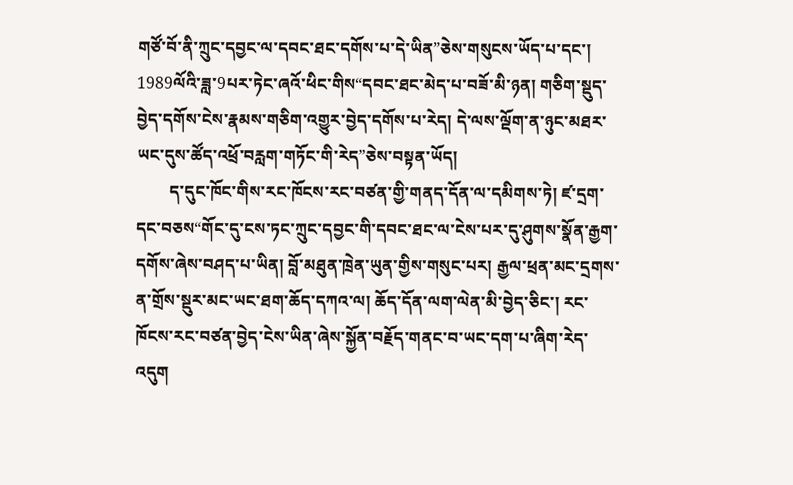གཙོ་བོ་ནི་ཀྲུང་དབྱང་ལ་དབང་ཐང་དགོས་པ་དེ་ཡིན”ཅེས་གསུངས་ཡོད་པ་དང་། 1989ལོའི་ཟླ་9པར་ཏེང་ཞའོ་ཕིང་གིས“དབང་ཐང་མེད་པ་བཟོ་མི་ཉན། གཅིག་སྡུད་བྱེད་དགོས་ངེས་རྣམས་གཅིག་འགྱུར་བྱེད་དགོས་པ་རེད། དེ་ལས་ལྡོག་ན་ཉུང་མཐར་ཡང་དུས་ཚོད་འཕྲོ་བརླག་གཏོང་གི་རེད”ཅེས་བསྟན་ཡོད།
        ད་དུང་ཁོང་གིས་རང་ཁོངས་རང་བཙན་གྱི་གནད་དོན་ལ་དམིགས་ཏེ། ཛ་དྲག་དང་བཅས“གོང་དུ་ངས་ཏང་ཀྲུང་དབྱང་གི་དབང་ཐང་ལ་ངེས་པར་དུ་ཤུགས་སྣོན་རྒྱག་དགོས་ཞེས་བཤད་པ་ཡིན། བློ་མཐུན་ཁྲེན་ཡུན་གྱིས་གསུང་པར། རྒྱལ་ཕྲན་མང་དྲགས་ན་གྲོས་སྡུར་མང་ཡང་ཐག་ཆོད་དཀའ་ལ། ཆོད་དོན་ལག་ལེན་མི་བྱེད་ཅིང་། རང་ཁོངས་རང་བཙན་བྱེད་ངེས་ཡིན་ཞེས་སྐྱོན་བརྗོད་གནང་བ་ཡང་དག་པ་ཞིག་རེད་འདུག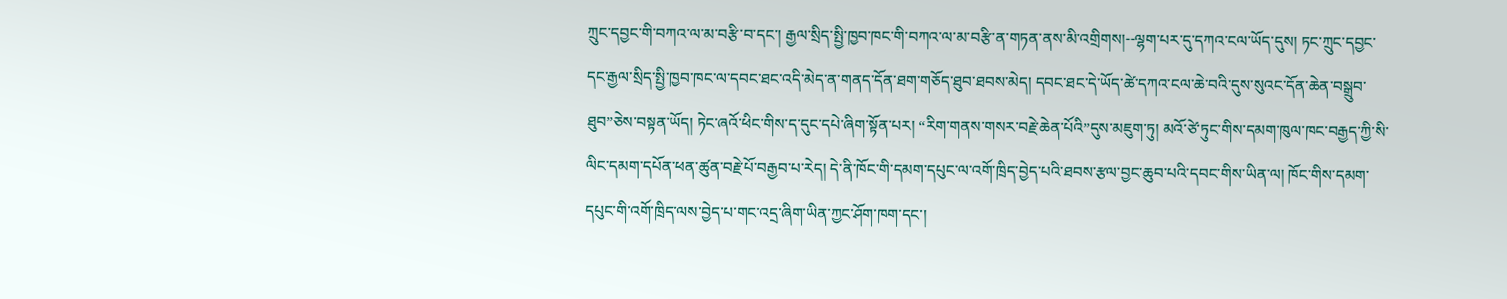ཀྲུང་དབྱང་གི་བཀའ་ལ་མ་བརྩི་བ་དང་། རྒྱལ་སྲིད་སྤྱི་ཁྱབ་ཁང་གི་བཀའ་ལ་མ་བརྩི་ན་གཏན་ནས་མི་འགྲིགས།--ལྷག་པར་དུ་དཀའ་ངལ་ཡོད་དུས། ཏང་ཀྲུང་དབྱང་དང་རྒྱལ་སྲིད་སྤྱི་ཁྱབ་ཁང་ལ་དབང་ཐང་འདི་མེད་ན་གནད་དོན་ཐག་གཅོད་ཐུབ་ཐབས་མེད། དབང་ཐང་དེ་ཡོད་ཚེ་དཀའ་ངལ་ཆེ་བའི་དུས་སུའང་དོན་ཆེན་བསྒྲུབ་ཐུབ”ཅེས་བསྟན་ཡོད། ཏེང་ཞའོ་ཕིང་གིས་ད་དུང་དཔེ་ཞིག་སྟོན་པར། “རིག་གནས་གསར་བརྗེ་ཆེན་པོའི”དུས་མཇུག་ཏུ། མའོ་ཙེ་ཏུང་གིས་དམག་ཁུལ་ཁང་བརྒྱད་ཀྱི་སི་ལིང་དམག་དཔོན་ཕན་ཚུན་བརྗེ་པོ་བརྒྱབ་པ་རེད། དེ་ནི་ཁོང་གི་དམག་དཔུང་ལ་འགོ་ཁྲིད་བྱེད་པའི་ཐབས་རྩལ་བྱང་ཆུབ་པའི་དབང་གིས་ཡིན་ལ། ཁོང་གིས་དམག་དཔུང་གི་འགོ་ཁྲིད་ལས་བྱེད་པ་གང་འདྲ་ཞིག་ཡིན་ཀྱང་ཤོག་ཁག་དང་།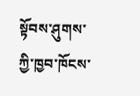སྟོབས་ཤུགས་ཀྱི་ཁྱབ་ཁོངས་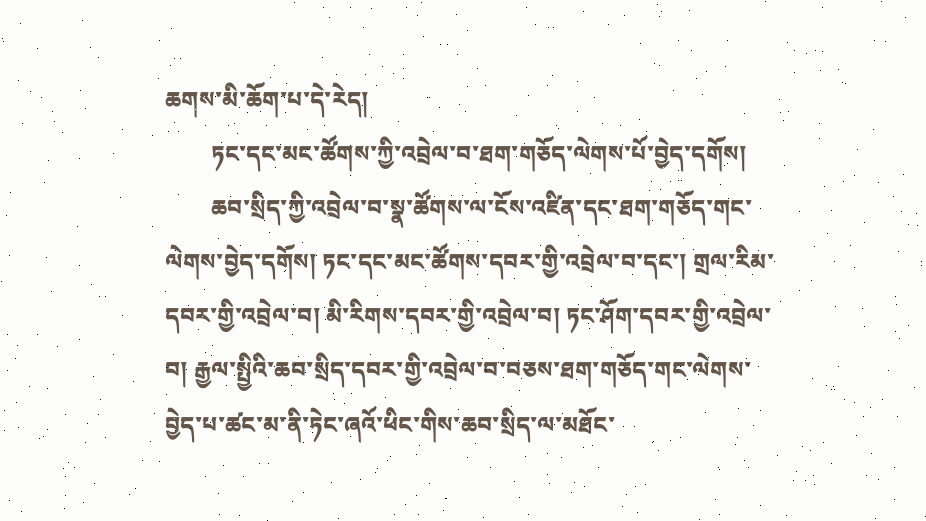ཆགས་མི་ཆོག་པ་དེ་རེད།
        ཏང་དང་མང་ཚོགས་ཀྱི་འབྲེལ་བ་ཐག་གཅོད་ལེགས་པོ་བྱེད་དགོས།
        ཆབ་སྲིད་ཀྱི་འབྲེལ་བ་སྣ་ཚོགས་ལ་ངོས་འཛིན་དང་ཐག་གཅོད་གང་ལེགས་བྱེད་དགོས། ཏང་དང་མང་ཚོགས་དབར་གྱི་འབྲེལ་བ་དང་། གྲལ་རིམ་དབར་གྱི་འབྲེལ་བ། མི་རིགས་དབར་གྱི་འབྲེལ་བ། ཏང་ཤོག་དབར་གྱི་འབྲེལ་བ། རྒྱལ་སྤྱིའི་ཆབ་སྲིད་དབར་གྱི་འབྲེལ་བ་བཅས་ཐག་གཅོད་གང་ལེགས་བྱེད་པ་ཚང་མ་ནི་ཏེང་ཞའོ་ཕིང་གིས་ཆབ་སྲིད་ལ་མཐོང་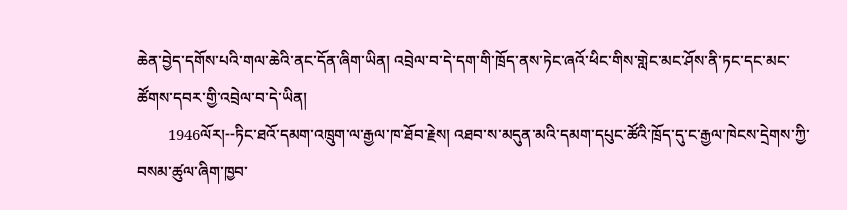ཆེན་བྱེད་དགོས་པའི་གལ་ཆེའི་ནང་དོན་ཞིག་ཡིན། འབྲེལ་བ་དེ་དག་གི་ཁྲོད་ནས་ཏེང་ཞའོ་ཕིང་གིས་གླེང་མང་ཤོས་ནི་ཏང་དང་མང་ཚོགས་དབར་གྱི་འབྲེལ་བ་དེ་ཡིན།
        1946ལོར།--ཏིང་ཐའོ་དམག་འཁྲུག་ལ་རྒྱལ་ཁ་ཐོབ་རྗེས། འཐབ་ས་མདུན་མའི་དམག་དཔུང་ཚོའི་ཁྲོད་དུ་ང་རྒྱལ་ཁེངས་དྲེགས་ཀྱི་བསམ་ཚུལ་ཞིག་ཁྱབ་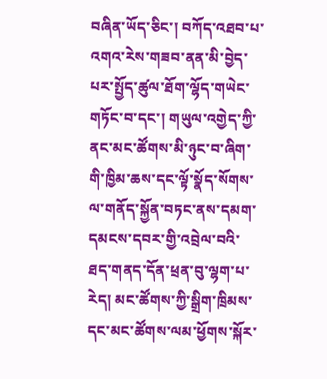བཞིན་ཡོད་ཅིང་། བཀོད་འཐབ་པ་འགའ་རེས་གཟབ་ནན་མི་བྱེད་པར་སྤྱོད་ཚུལ་ཐོག་ལྷོད་གཡེང་གཏོང་བ་དང་། གཡུལ་འགྱེད་ཀྱི་ནང་མང་ཚོགས་མི་ཉུང་བ་ཞིག་གི་ཁྱིམ་ཆས་དང་ལྟོ་སྣོད་སོགས་ལ་གནོད་སྐྱོན་བཏང་ནས་དམག་དམངས་དབར་གྱི་འབྲེལ་བའི་ཐད་གནད་དོན་ཕྲན་བུ་ལྷག་པ་རེད། མང་ཚོགས་ཀྱི་སྒྲིག་ཁྲིམས་དང་མང་ཚོགས་ལམ་ཕྱོགས་སྐོར་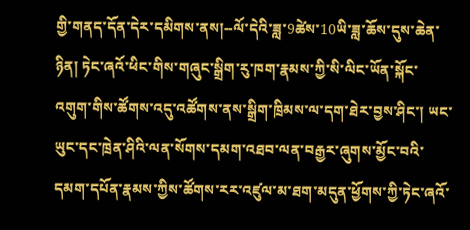གྱི་གནད་དོན་དེར་དམིགས་ནས།--ལོ་དེའི་ཟླ་9ཚེས་10ཡི་ཟླ་ཆོས་དུས་ཆེན་ཉིན། ཏེང་ཞའོ་ཕིང་གིས་གཞུང་སྒྲིག་རུ་ཁག་རྣམས་ཀྱི་སི་ལིང་ཡོན་སྐོང་འགུག་གིས་ཚོགས་འདུ་འཚོགས་ནས་སྒྲིག་ཁྲིམས་ལ་དག་ཐེར་བྱས་ཤིང་། ཡང་ཡུང་དང་ཁྲེན་ཤིའི་ལན་སོགས་དམག་འཐབ་ལན་བརྒྱར་ཞུགས་མྱོང་བའི་དམག་དཔོན་རྣམས་ཀྱིས་ཚོགས་རར་འཛུལ་མ་ཐག་མདུན་ཕྱོགས་ཀྱི་ཏེང་ཞའོ་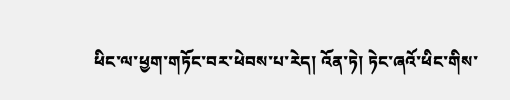ཕིང་ལ་ཕྱག་གཏོང་བར་ཕེབས་པ་རེད། འོན་ཏེ། ཏེང་ཞའོ་ཕིང་གིས་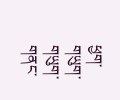ཕྱག་གཡུག་གཡུག་གནང་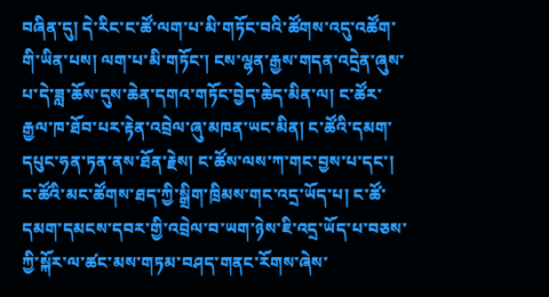བཞིན་དུ། དེ་རིང་ང་ཚོ་ལག་པ་མི་གཏོང་བའི་ཚོགས་འདུ་འཚོག་གི་ཡིན་པས། ལག་པ་མི་གཏོང་། ངས་ལྷན་རྒྱས་གདན་འདྲེན་ཞུས་པ་དེ་ཟླ་ཆོས་དུས་ཆེན་དགའ་གཏོང་བྱེད་ཆེད་མིན་ལ། ང་ཚོར་རྒྱལ་ཁ་ཐོབ་པར་རྟེན་འབྲེལ་ཞུ་མཁན་ཡང་མིན། ང་ཚོའི་དམག་དཔུང་ཧན་ཏན་ནས་ཐོན་རྗེས། ང་ཚོས་ལས་ཀ་གང་བྱས་པ་དང་། ང་ཚོའི་མང་ཚོགས་ཐད་ཀྱི་སྒྲིག་ཁྲིམས་གང་འདྲ་ཡོད་པ། ང་ཚོ་དམག་དམངས་དབར་གྱི་འབྲེལ་བ་ཡག་ཉེས་ཇི་འདྲ་ཡོད་པ་བཅས་ཀྱི་སྐོར་ལ་ཚང་མས་གཏམ་བཤད་གནང་རོགས་ཞེས་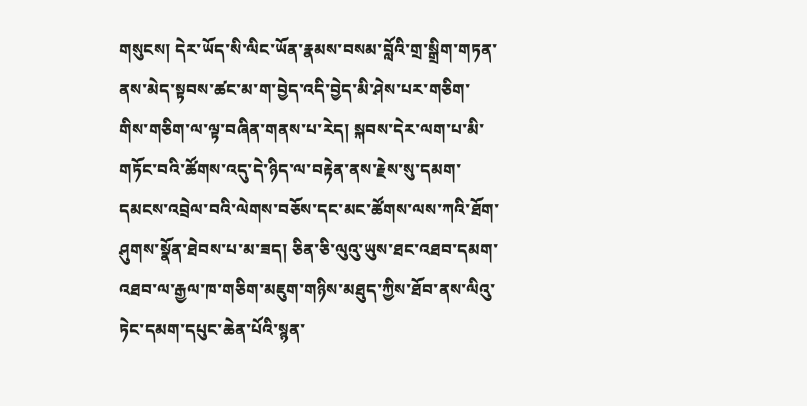གསུངས། དེར་ཡོད་སི་ལིང་ཡོན་རྣམས་བསམ་བློའི་གྲ་སྒྲིག་གཏན་ནས་མེད་སྟབས་ཚང་མ་ག་བྱེད་འདི་བྱེད་མི་ཤེས་པར་གཅིག་གིས་གཅིག་ལ་ལྟ་བཞིན་གནས་པ་རེད། སྐབས་དེར་ལག་པ་མི་གཏོང་བའི་ཚོགས་འདུ་དེ་ཉིད་ལ་བརྟེན་ནས་རྗེས་སུ་དམག་དམངས་འབྲེལ་བའི་ལེགས་བཅོས་དང་མང་ཚོགས་ལས་ཀའི་ཐོག་ཤུགས་སྣོན་ཐེབས་པ་མ་ཟད། ཅིན་ཅི་ལུའུ་ཡུས་ཐང་འཐབ་དམག་འཐབ་ལ་རྒྱལ་ཁ་གཅིག་མཇུག་གཉིས་མཐུད་ཀྱིས་ཐོབ་ནས་ལིའུ་ཏེང་དམག་དཔུང་ཆེན་པོའི་སྙན་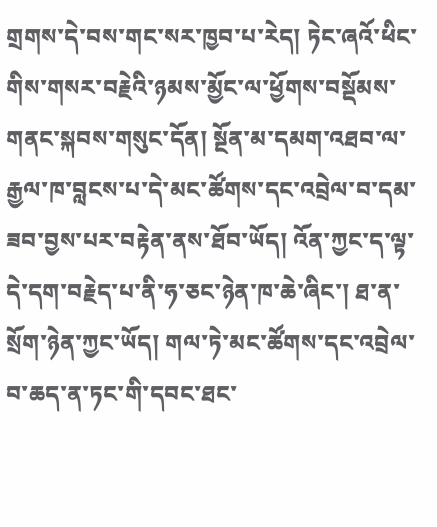གྲགས་དེ་བས་གང་སར་ཁྱབ་པ་རེད། ཏེང་ཞའོ་ཕིང་གིས་གསར་བརྗེའི་ཉམས་མྱོང་ལ་ཕྱོགས་བསྡོམས་གནང་སྐབས་གསུང་དོན། སྔོན་མ་དམག་འཐབ་ལ་རྒྱལ་ཁ་བླངས་པ་དེ་མང་ཚོགས་དང་འབྲེལ་བ་དམ་ཟབ་བྱས་པར་བརྟེན་ནས་ཐོབ་ཡོད། འོན་ཀྱང་ད་ལྟ་དེ་དག་བརྗེད་པ་ནི་ཧ་ཅང་ཉེན་ཁ་ཆེ་ཞིང་། ཐ་ན་སྲོག་ཉེན་ཀྱང་ཡོད། གལ་ཏེ་མང་ཚོགས་དང་འབྲེལ་བ་ཆད་ན་ཏང་གི་དབང་ཐང་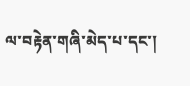ལ་བརྟེན་གཞི་མེད་པ་དང་།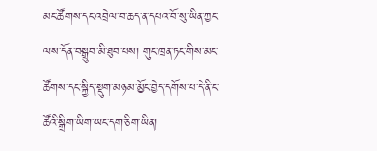མང་ཚོགས་དང་འབྲེལ་བ་ཆད་ན་དཔའ་བོ་སུ་ཡིན་ཀྱང་ལས་དོན་བསྒྲུབ་མི་ཐུབ་པས། གུང་ཁྲན་ཏང་གིས་མང་ཚོགས་དང་སྐྱིད་སྡུག་མཉམ་མྱོང་བྱེད་དགོས་པ་དེ་ནི་ང་ཚོའི་སྒྲིག་ཡིག་ཡང་དག་ཅིག་ཡིན།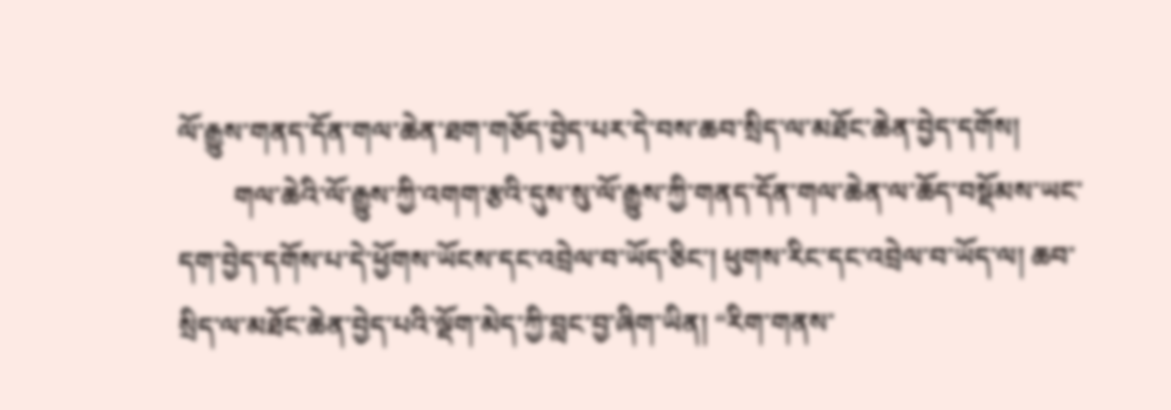ལོ་རྒྱུས་གནད་དོན་གལ་ཆེན་ཐག་གཅོད་བྱེད་པར་དེ་བས་ཆབ་སྲིད་ལ་མཐོང་ཆེན་བྱེད་དགོས།
        གལ་ཆེའི་ལོ་རྒྱུས་ཀྱི་འགག་རྩའི་དུས་སུ་ལོ་རྒྱུས་ཀྱི་གནད་དོན་གལ་ཆེན་ལ་ཆོད་བསྡོམས་ཡང་དག་བྱེད་དགོས་པ་དེ་ཕྱོགས་ཡོངས་དང་འབྲེལ་བ་ཡོད་ཅིང་། ཕུགས་རིང་དང་འབྲེལ་བ་ཡོད་ལ། ཆབ་སྲིད་ལ་མཐོང་ཆེན་བྱེད་པའི་ལྡོག་མེད་ཀྱི་བླང་བྱ་ཞིག་ཡིན། “རིག་གནས་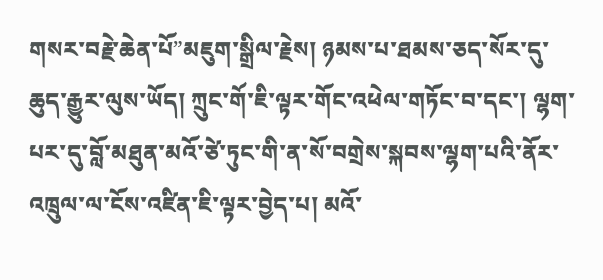གསར་བརྗེ་ཆེན་པོ”མཇུག་སྒྲིལ་རྗེས། ཉམས་པ་ཐམས་ཅད་སོར་དུ་ཆུད་རྒྱུར་ལུས་ཡོད། ཀྲུང་གོ་ཇི་ལྟར་གོང་འཕེལ་གཏོང་བ་དང་། ལྷག་པར་དུ་བློ་མཐུན་མའོ་ཙེ་ཏུང་གི་ན་སོ་བགྲེས་སྐབས་ལྷག་པའི་ནོར་འཁྲུལ་ལ་ངོས་འཛིན་ཇི་ལྟར་བྱེད་པ། མའོ་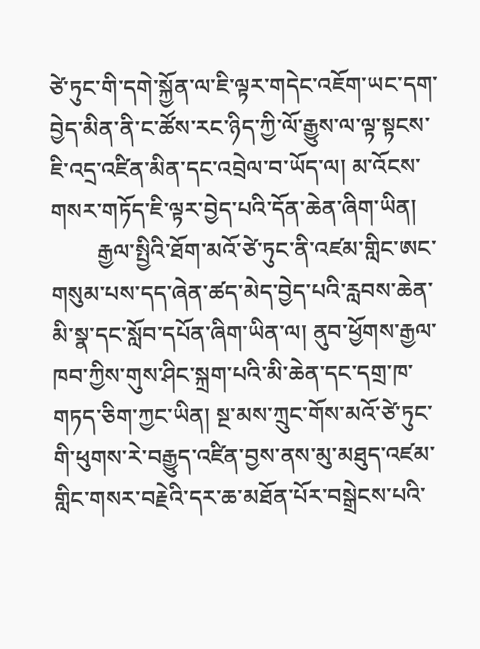ཙེ་ཏུང་གི་དགེ་སྐྱོན་ལ་ཇི་ལྟར་གདེང་འཇོག་ཡང་དག་བྱེད་མིན་ནི་ང་ཚོས་རང་ཉིད་ཀྱི་ལོ་རྒྱུས་ལ་ལྟ་སྟངས་ཇི་འདྲ་འཛིན་མིན་དང་འབྲེལ་བ་ཡོད་ལ། མ་འོངས་གསར་གཏོད་ཇི་ལྟར་བྱེད་པའི་དོན་ཆེན་ཞིག་ཡིན།
        རྒྱལ་སྤྱིའི་ཐོག་མའོ་ཙེ་ཏུང་ནི་འཛམ་གླིང་ཨང་གསུམ་པས་དད་ཞེན་ཚད་མེད་བྱེད་པའི་རླབས་ཆེན་མི་སྣ་དང་སློབ་དཔོན་ཞིག་ཡིན་ལ། ནུབ་ཕྱོགས་རྒྱལ་ཁབ་ཀྱིས་གུས་ཤིང་སྐྲག་པའི་མི་ཆེན་དང་དགྲ་ཁ་གཏད་ཅིག་ཀྱང་ཡིན། སྔ་མས་ཀྲུང་གོས་མའོ་ཙེ་ཏུང་གི་ཕུགས་རེ་བརྒྱུད་འཛིན་བྱས་ནས་མུ་མཐུད་འཛམ་གླིང་གསར་བརྗེའི་དར་ཆ་མཐོན་པོར་བསྒྲེངས་པའི་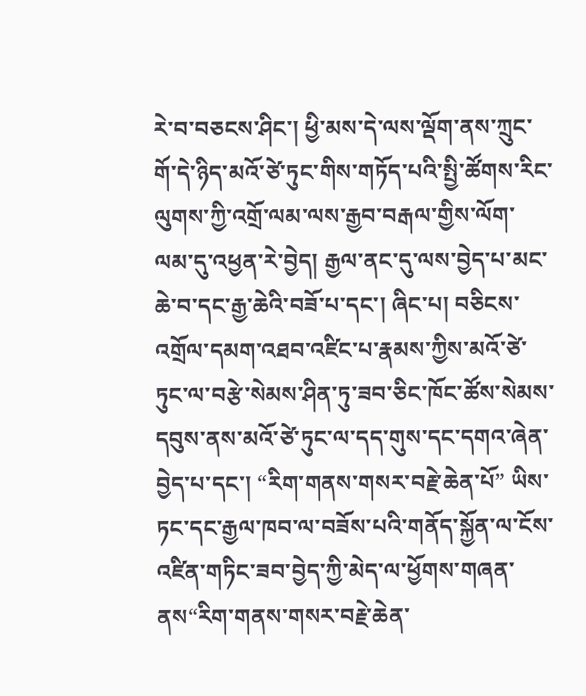རེ་བ་བཅངས་ཤིང་། ཕྱི་མས་དེ་ལས་ལྡོག་ནས་ཀྲུང་གོ་དེ་ཉིད་མའོ་ཙེ་ཏུང་གིས་གཏོད་པའི་སྤྱི་ཚོགས་རིང་ལུགས་ཀྱི་འགྲོ་ལམ་ལས་རྒྱབ་བརྒལ་གྱིས་ལོག་ལམ་དུ་འཕྱན་རེ་བྱེད། རྒྱལ་ནང་དུ་ལས་བྱེད་པ་མང་ཆེ་བ་དང་རྒྱ་ཆེའི་བཟོ་པ་དང་། ཞིང་པ། བཅིངས་འགྲོལ་དམག་འཐབ་འཛིང་པ་རྣམས་ཀྱིས་མའོ་ཙེ་ཏུང་ལ་བརྩེ་སེམས་ཤིན་ཏུ་ཟབ་ཅིང་ཁོང་ཚོས་སེམས་དབུས་ནས་མའོ་ཙེ་ཏུང་ལ་དད་གུས་དང་དགའ་ཞེན་བྱེད་པ་དང་། “རིག་གནས་གསར་བརྗེ་ཆེན་པོ” ཡིས་ཏང་དང་རྒྱལ་ཁབ་ལ་བཟོས་པའི་གནོད་སྐྱོན་ལ་ངོས་འཛིན་གཏིང་ཟབ་བྱེད་ཀྱི་མེད་ལ་ཕྱོགས་གཞན་ནས“རིག་གནས་གསར་བརྗེ་ཆེན་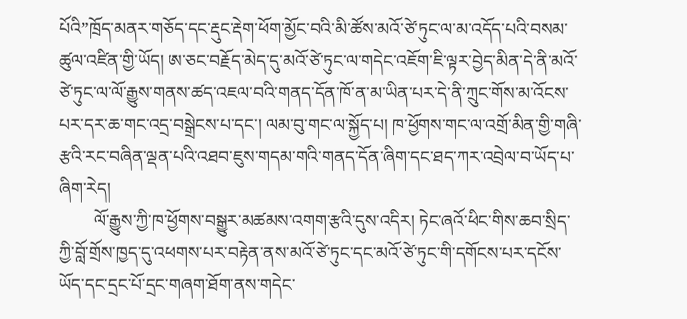པོའི”ཁྲོད་མནར་གཅོད་དང་རྡུང་རྡེག་ཕོག་མྱོང་བའི་མི་ཚོས་མའོ་ཙེ་ཏུང་ལ་མ་འདོད་པའི་བསམ་ཚུལ་འཛིན་གྱི་ཡོད། ཨ་ཅང་བརྗོད་མེད་དུ་མའོ་ཙེ་ཏུང་ལ་གདེང་འཇོག་ཇི་ལྟར་བྱེད་མིན་དེ་ནི་མའོ་ཙེ་ཏུང་ལ་ལོ་རྒྱུས་གནས་ཚད་འཇལ་བའི་གནད་དོན་ཁོ་ན་མ་ཡིན་པར་དེ་ནི་ཀྲུང་གོས་མ་འོངས་པར་དར་ཆ་གང་འདྲ་བསྒྲེངས་པ་དང་། ལམ་བུ་གང་ལ་སྐྱོད་པ། ཁ་ཕྱོགས་གང་ལ་འགྲོ་མིན་གྱི་གཞི་རྩའི་རང་བཞིན་ལྡན་པའི་འཐབ་ཇུས་གདམ་གའི་གནད་དོན་ཞིག་དང་ཐད་ཀར་འབྲེལ་བ་ཡོད་པ་ཞིག་རེད།
        ལོ་རྒྱུས་ཀྱི་ཁ་ཕྱོགས་བསྒྱུར་མཚམས་འགག་རྩའི་དུས་འདིར། ཏེང་ཞའོ་ཕིང་གིས་ཆབ་སྲིད་ཀྱི་བློ་གྲོས་ཁྱད་དུ་འཕགས་པར་བརྟེན་ནས་མའོ་ཙེ་ཏུང་དང་མའོ་ཙེ་ཏུང་གི་དགོངས་པར་དངོས་ཡོད་དང་དྲང་པོ་དྲང་གཞག་ཐོག་ནས་གདེང་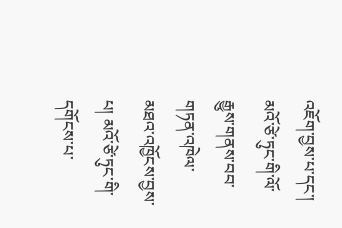འཇོག་བྱས་པ་དང་། མའོ་ཙེ་ཏུང་གི་ལོ་རྒྱུས་གནས་བབ་གཏན་འཁེལ་མཐའ་འཁྱོངས་བྱས་པ། མའོ་ཙེ་ཏུང་གི་དགོངས་པ་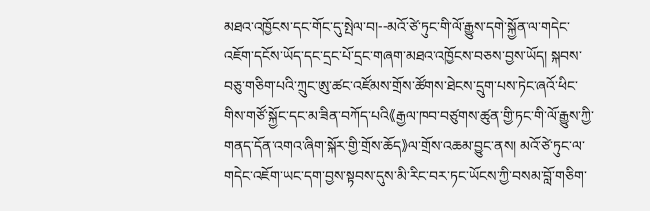མཐའ་འཁྱོངས་དང་གོང་དུ་སྤེལ་བ།--མའོ་ཙེ་ཏུང་གི་ལོ་རྒྱུས་དགེ་སྐྱོན་ལ་གདེང་འཇོག་དངོས་ཡོད་དང་དྲང་པོ་དྲང་གཞག་མཐའ་འཁྱོངས་བཅས་བྱས་ཡོད། སྐབས་བཅུ་གཅིག་པའི་ཀྲུང་ཨུ་ཚང་འཛོམས་གྲོས་ཚོགས་ཐེངས་དྲུག་པས་ཏེང་ཞའོ་ཕིང་གིས་གཙོ་སྐྱོང་དང་མ་ཟིན་བཀོད་པའི《རྒྱལ་ཁབ་བཙུགས་ཚུན་གྱི་ཏང་གི་ལོ་རྒྱུས་ཀྱི་གནད་དོན་འགའ་ཞིག་སྐོར་གྱི་གྲོས་ཆོད》ལ་གྲོས་འཆམ་བྱུང་ནས། མའོ་ཙེ་ཏུང་ལ་གདེང་འཇོག་ཡང་དག་བྱས་སྟབས་དུས་མི་རིང་བར་ཏང་ཡོངས་ཀྱི་བསམ་བློ་གཅིག་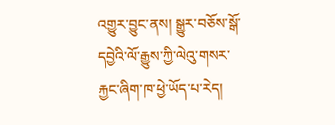འགྱུར་བྱུང་ནས། སྒྱུར་བཅོས་སྒོ་དབྱེའི་ལོ་རྒྱུས་ཀྱི་ལེའུ་གསར་རྐྱང་ཞིག་ཁ་ཕྱེ་ཡོད་པ་རེད།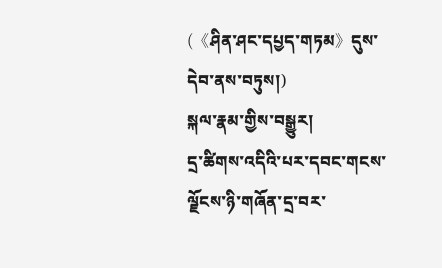(《ཤིན་ཤང་དཔྱད་གཏམ》དུས་དེབ་ནས་བཏུས།)
སྐལ་རྣམ་གྱིས་བསྒྱུར།
དྲ་ཚིགས་འདིའི་པར་དབང་གངས་ལྗོངས་ཉི་གཞོན་དྲ་བར་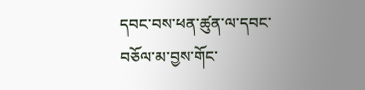དབང་བས་ཕན་ཚུན་ལ་དབང་བཅོལ་མ་བྱས་གོང་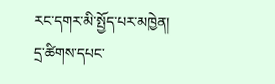རང་དགར་མི་སྤྱོད་པར་མཁྱེན།
དྲ་ཚིགས་དཔང་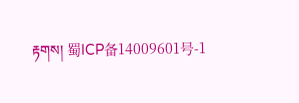རྟགས། 蜀ICP备14009601号-1